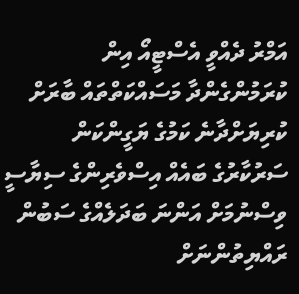އަމްރު ދެއްވީ އެސްޓީއޯ އިން ކުރަމުންގެންދާ މަސައްކަތްތައް ބާރަށް ކުރިޔަށްދާނެ ކަމުގެ ޔަގީންކަން
ސަރުކާރުގެ ބައެއް އިސްވެރިންގެ ސިޔާސީ ވިސްނުމަށް އަންނަ ބަދަލެއްގެ ސަބުން ރައްޔިތުންނަށް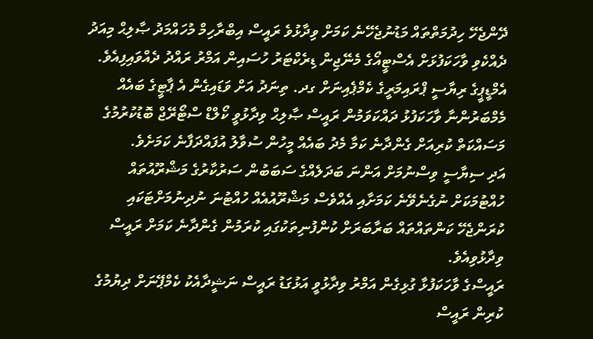ދޭންޖެހޭ ހިދުމަތްތައް މަޑުނުޖެހޭނެ ކަމަށް ވިދާޅުވެ ރައީސް އިބްރާހިމް މުހައްމަދު ޞާލިޙް މިއަދު ދެއްކެވި ވާހަކަފުޅަށް އެސްޓީއޯގެ މެނޭޖިން ޑިރެކްޓަރު ހުސައިން އަމްރު ރައްދު ދެއްވައިފިއެވެ.
އެމްޑީޕީގެ ރިޔާސީ ޕްރައިމަރީގެ ކެމްޕެއިނަށް ގދ. ތިނަދު އަށް ވަޑައިގެން އެ ޕާޓީގެ ބައެއް މެމްބަރުންނާ ވާހަކަފުޅު ދައްކަވަމުން ރައީސް ޞާލިޙް ވިދާޅުވީ ކޯލްޑް ސްޓޯރޭޖް ބޮޑުކުރުމުގެ މަސައްކަތް ކުރިއަށް ގެންދާނެ ކަމާ މެދު ބައެއް މީހުން ސުވާލު އުފައްދަފާނެ ކަމަށެވެ.
އަދި ސިޔާސީ ވިސްނުމަށް އަންނަ ބަދަލެއްގެ ސަބަބުން ސަރުކާރުގެ މަޝްރޫއުތައް ހުއްޓުމަކަށް ނުގެނެވޭނެ ކަމަށާއި އެއްވެސް މަޝްރޫއުއެއް ހުއްޓުނަ ނުދިނުމަށްޓަކައި ކުރަންޖެހޭ ކަންތައްތައް ބަރާބަރަށް ކުންފުނިތަކުގައި ކުރަމުން ގެންދާނެ ކަމަށް ރައީސް ވިދާޅުވިއެވެ.
ރައީސްގެ ވާހަކަފުޅާ ގުޅިގެން އަމްރު ވިދާޅުވީ އަޅުގަޑު ރައީސް ނަޝީދާއެކު ކެމްޕޭނަށް ދިޔުމުގެ ކުރިން ރައީސް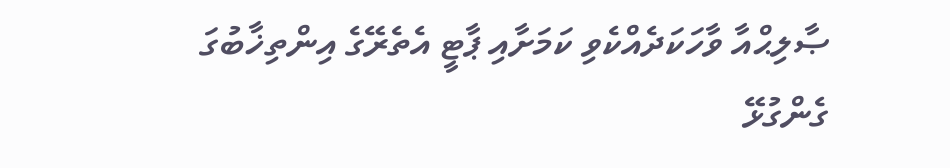ޞާލިޙްއާ ވާހަކަދެއްކެވި ކަމަށާއި ޕާޓީ އެތެރޭގެ އިންތިޚާބުގަ ގެންގުޅޭ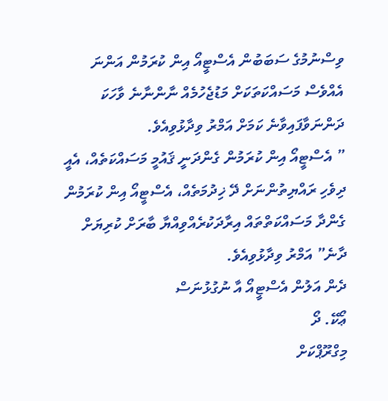ވިސްނުމުގެ ސަބަބުން އެސްޓީއޯ އިން ކުރަމުން އަންނަ އެއްވެސް މަސައްކަތަކަށް މަޑުޖެހުމެއް ނާންނާނެ ވާހަކަ ދަންނަވާފައިވާނެ ކަމަށް އަމްރު ވިދާޅުވިއެވެ.
” އެސްޓީއޯ އިން ކުރަމުން ގެންދަނީ ޤައުމީ މަސައްކަތެއް، އެއީ ދިވެހި ރައްޔިތުންނަށް ދޭ ޚިދުމަތެއް، އެސްޓީއޯ އިން ކުރަމުން ގެންދާ މަސައްކަތްތައް އިރާދަކުރެއްވިއްޔާ ބާރަށް ކުރިޔަށް ދާނެ” އަމްރު ވިދާޅުވިއެވެ.
ދެން އަލުން އެސްޓީއޯ އާ ނުގުޅުނަސް
ޢޯކޭ. ދޯ
މިގްރޫޕްކަށް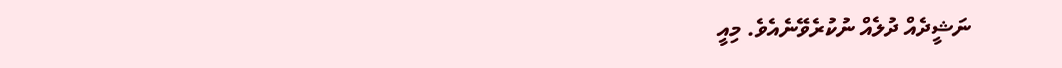ނަޝީދެއް ދުލެއް ނުކުރެވޭނެއެވެ. މިއީ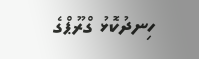ހިނދުކޮޅު ގްރޫޕްގެ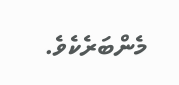މެންބަރެކެވެ.